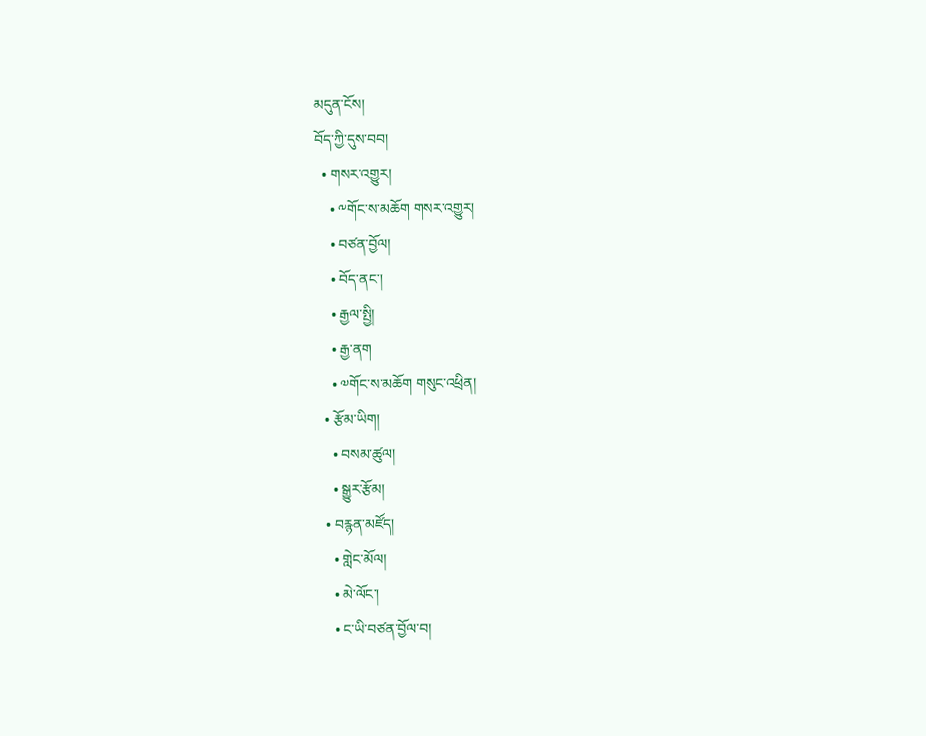མདུན་ངོས།
བོད་ཀྱི་དུས་བབ།
  • གསར་འགྱུར།
    • ༸གོང་ས་མཆོག གསར་འགྱུར།
    • བཙན་བྱོལ།
    • བོད་ནང་།
    • རྒྱལ་སྤྱི།
    • རྒྱ་ནག
    • ༧གོང་ས་མཆོག གསུང་འཕྲིན།
  • རྩོམ་ཡིག།
    • བསམ་ཚུལ།
    • སྒྱུར་རྩོམ།
  • བརྙན་མཛོད།
    • གླེང་མོལ།
    • མེ་ལོང་།
    • ང་ཡི་བཙན་བྱོལ་བ།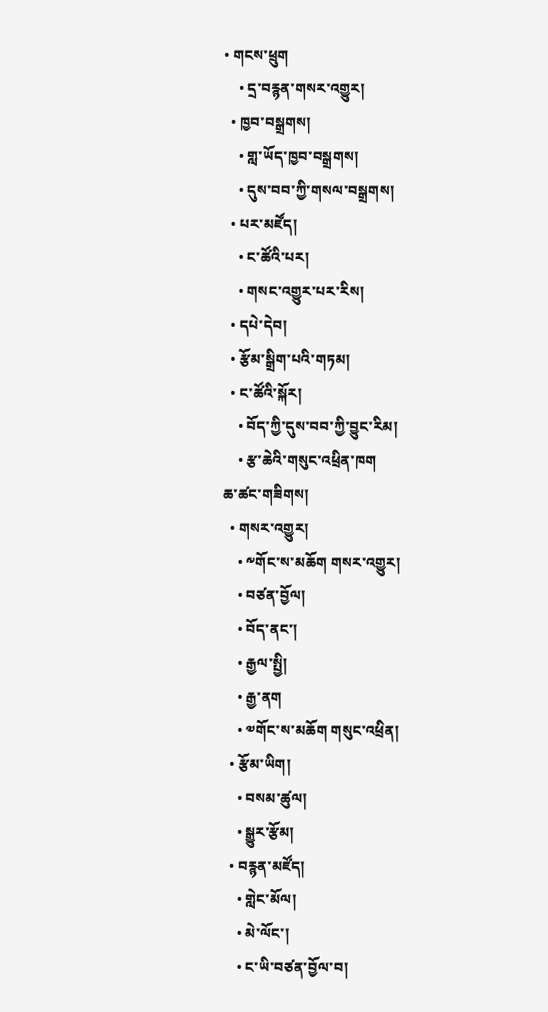• གངས་ཕྲུག
    • དྲ་བརྙན་གསར་འགྱུར།
  • ཁྱབ་བསྒྲགས།
    • གླ་ཡོད་ཁྱབ་བསྒྲགས།
    • དུས་བབ་ཀྱི་གསལ་བསྒྲགས།
  • པར་མཛོད།
    • ང་ཚོའི་པར།
    • གསང་འགྱུར་པར་རིས།
  • དཔེ་དེབ།
  • རྩོམ་སྒྲིག་པའི་གཏམ།
  • ང་ཚོའི་སྐོར།
    • བོད་ཀྱི་དུས་བབ་ཀྱི་བྱུང་རིམ།
    • རྩ་ཆེའི་གསུང་འཕྲིན་ཁག
ཆ་ཚང་གཟིགས།
  • གསར་འགྱུར།
    • ༸གོང་ས་མཆོག གསར་འགྱུར།
    • བཙན་བྱོལ།
    • བོད་ནང་།
    • རྒྱལ་སྤྱི།
    • རྒྱ་ནག
    • ༧གོང་ས་མཆོག གསུང་འཕྲིན།
  • རྩོམ་ཡིག།
    • བསམ་ཚུལ།
    • སྒྱུར་རྩོམ།
  • བརྙན་མཛོད།
    • གླེང་མོལ།
    • མེ་ལོང་།
    • ང་ཡི་བཙན་བྱོལ་བ།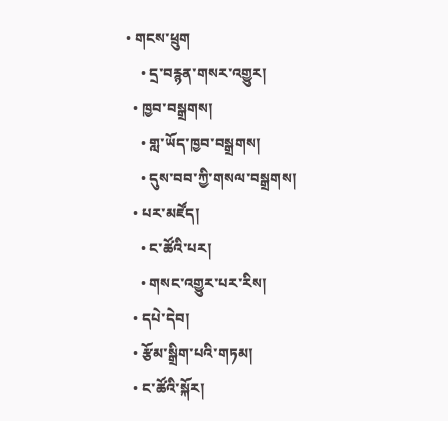• གངས་ཕྲུག
    • དྲ་བརྙན་གསར་འགྱུར།
  • ཁྱབ་བསྒྲགས།
    • གླ་ཡོད་ཁྱབ་བསྒྲགས།
    • དུས་བབ་ཀྱི་གསལ་བསྒྲགས།
  • པར་མཛོད།
    • ང་ཚོའི་པར།
    • གསང་འགྱུར་པར་རིས།
  • དཔེ་དེབ།
  • རྩོམ་སྒྲིག་པའི་གཏམ།
  • ང་ཚོའི་སྐོར།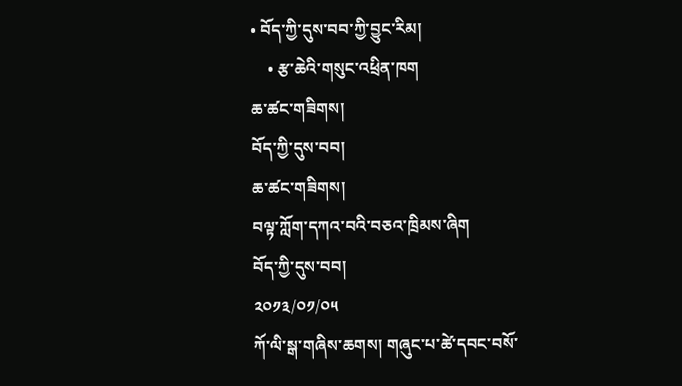• བོད་ཀྱི་དུས་བབ་ཀྱི་བྱུང་རིམ།
    • རྩ་ཆེའི་གསུང་འཕྲིན་ཁག
ཆ་ཚང་གཟིགས།
བོད་ཀྱི་དུས་བབ།
ཆ་ཚང་གཟིགས།
བལྟ་ཀློག་དཀའ་བའི་བཅའ་ཁྲིམས་ཞིག
བོད་ཀྱི་དུས་བབ།
༢༠༡༣/༠༡/༠༥
ཀོ་ལི་སྒ་གཞིས་ཆགས། གཞུང་པ་ཚེ་དབང་བསོ་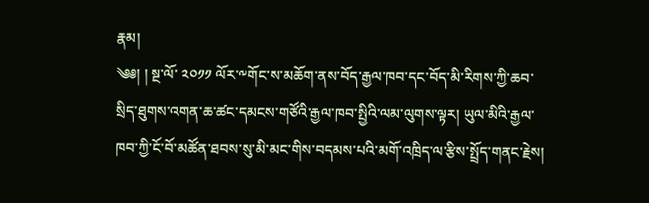རྣམ།
༄༅། ། སྔ་ལོ་ ༢༠༡༡ ལོར་༸གོང་ས་མཆོག་ནས་བོད་རྒྱལ་ཁབ་དང་བོད་མི་རིགས་ཀྱི་ཆབ་སྲིད་ཐུགས་འགན་ཆ་ཚང་དམངས་གཙོའི་རྒྱལ་ཁབ་སྤྱིའི་ལམ་ལུགས་ལྟར། ཡུལ་མིའི་རྒྱལ་ཁབ་ཀྱི་ངོ་བོ་མཚོན་ཐབས་སུ་མི་མང་གིས་བདམས་པའི་མགོ་འཁྲིད་ལ་རྩིས་སྤྲོད་གནང་རྗེས།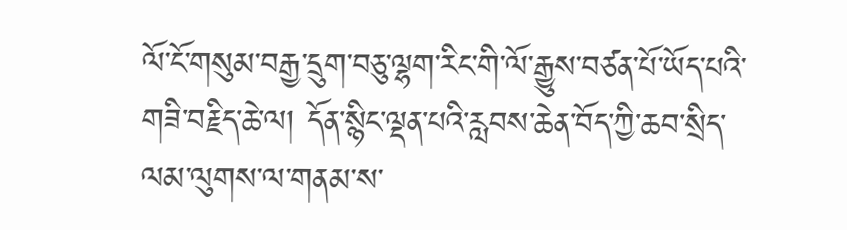ལོ་ངོ་གསུམ་བརྒྱ་དྲུག་བཅུ་ལྷག་རིང་གི་ལོ་རྒྱུས་བཙན་པོ་ཡོད་པའི་གཟི་བརྗིད་ཆེ་ལ། དོན་སྙིང་ལྡན་པའི་རླབས་ཆེན་བོད་ཀྱི་ཆབ་སྲིད་ལམ་ལུགས་ལ་གནམ་ས་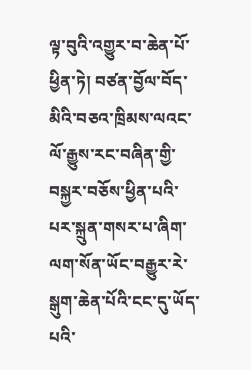ལྟ་བུའི་འགྱུར་བ་ཆེན་པོ་ཕྱིན་ཏེ། བཙན་བྱོལ་བོད་མིའི་བཅའ་ཁྲིམས་ལའང་ལོ་རྒྱུས་རང་བཞིན་གྱི་བསྐྱར་བཅོས་ཕྱིན་པའི་པར་སྐྲུན་གསར་པ་ཞིག་ལག་སོན་ཡོང་བརྒྱུར་རེ་སྒུག་ཆེན་པོའི་ངང་དུ་ཡོད་པའི་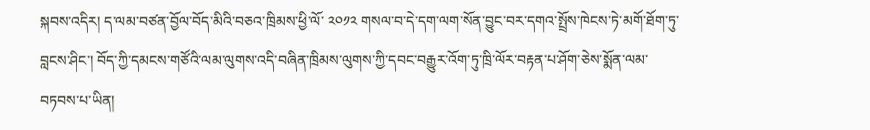སྐབས་འདིར། ད་ལམ་བཙན་བྱོལ་བོད་མིའི་བཅའ་ཁྲིམས་ཕྱི་ལོ་ ༢༠༡༢ གསལ་བ་དེ་དག་ལག་སོན་བྱུང་བར་དགའ་སྤྲོས་ཁེངས་ཏེ་མགོ་ཐོག་ཏུ་བླངས་ཤིང་། བོད་ཀྱི་དམངས་གཙོའི་ལམ་ལུགས་འདི་བཞིན་ཁྲིམས་ལུགས་ཀྱི་དབང་བརྒྱུར་འོག་ཏུ་ཁྲི་ལོར་བརྟན་པ་ཤོག་ཅེས་སྨོན་ལམ་བཏབས་པ་ཡིན།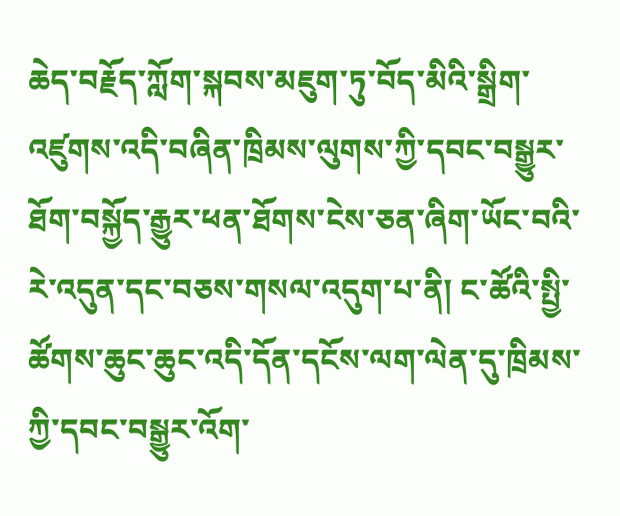ཆེད་བརྗོད་ཀློག་སྐབས་མཇུག་ཏུ་བོད་མིའི་སྒྲིག་འཛུགས་འདི་བཞིན་ཁྲིམས་ལུགས་ཀྱི་དབང་བསྒྱུར་ཐོག་བསྐྱོད་རྒྱུར་ཕན་ཐོགས་ངེས་ཅན་ཞིག་ཡོང་བའི་རེ་འདུན་དང་བཅས་གསལ་འདུག་པ་ནི། ང་ཚོའི་སྤྱི་ཚོགས་ཆུང་ཆུང་འདི་དོན་དངོས་ལག་ལེན་དུ་ཁྲིམས་ཀྱི་དབང་བསྒྱུར་འོག་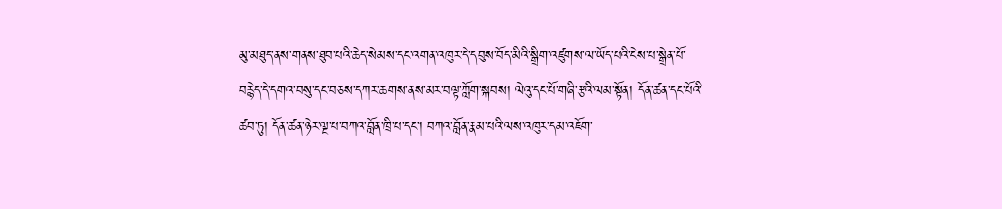མུ་མཐུད་ནས་གནས་ཐུབ་པའི་ཆེད་སེམས་དང་འགན་འཁུར་དེ་དབུས་བོད་མིའི་སྒྲིག་འཛུགས་ལ་ཡོད་པའི་ངེས་པ་སྒྲེན་པོ་བརྙེད་དེ་དགའ་བསུ་དང་བཅས་དཀར་ཆགས་ནས་མར་བལྟ་ཀློག་སྐབས། ལེའུ་དང་པོ་གཞི་རྩའི་ལམ་སྟོན། དོན་ཚན་དང་པོའི་ཚབ་ཏུ། དོན་ཚན་ཉེར་ལྔ་པ་བཀའ་བློན་ཁྲི་པ་དང་། བཀའ་བློན་རྣམ་པའི་ལས་འཁུར་དམ་འཇོག་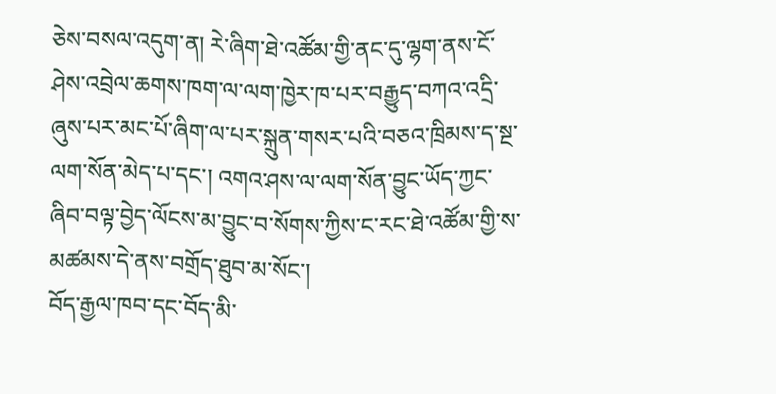ཅེས་བསལ་འདུག་ན། རེ་ཞིག་ཐེ་འཚོམ་གྱི་ནང་དུ་ལྷག་ནས་ངོ་ཤེས་འབྲེལ་ཆགས་ཁག་ལ་ལག་ཁྱེར་ཁ་པར་བརྒྱུད་བཀའ་འདྲི་ཞུས་པར་མང་པོ་ཞིག་ལ་པར་སྐྲུན་གསར་པའི་བཅའ་ཁྲིམས་ད་སྔ་ལག་སོན་མེད་པ་དང་། འགའ་ཤས་ལ་ལག་སོན་བྱུང་ཡོད་ཀྱང་ཞིབ་བལྟ་བྱེད་ལོངས་མ་བྱུང་བ་སོགས་ཀྱིས་ང་རང་ཐེ་འཚོམ་གྱི་ས་མཚམས་དེ་ནས་བགྲོད་ཐུབ་མ་སོང་།
བོད་རྒྱལ་ཁབ་དང་བོད་མི་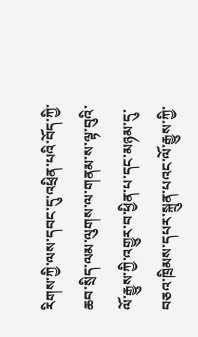རིགས་ཀྱི་ལས་དབང་དུ་འཕྲིན་པའི་བོད་ཀྱི་ཆབ་སྲིད་ལམ་ལུགས་ལ་གནམ་ས་ལྟ་བུའི་ལོ་རྒྱུས་ཀྱི་འགྱུར་བ་ཕྱིན་པ་དང་མཉམ་དུ་བཅའ་ཁྲིམས་དཔར་སྐྲུན་པའང་ལོ་རྒྱུས་ཀྱི་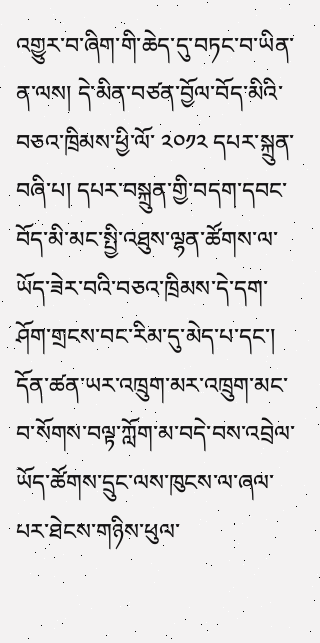འགྱུར་བ་ཞིག་གི་ཆེད་དུ་བཏང་བ་ཡིན་ན་ལས། དེ་མིན་བཙན་བྱོལ་བོད་མིའི་བཅའ་ཁྲིམས་ཕྱི་ལོ་ ༢༠༡༢ དཔར་སྐྲུན་བཞི་པ། དཔར་བསྐྲུན་གྱི་བདག་དབང་བོད་མི་མང་སྤྱི་འཐུས་ལྷན་ཚོགས་ལ་ཡོད་ཟེར་བའི་བཅའ་ཁྲིམས་དེ་དག་ཤོག་གྲངས་བང་རིམ་དུ་མེད་པ་དང་། དོན་ཚན་ཡར་འཁྲུག་མར་འཁྲུག་མང་བ་སོགས་བལྟ་ཀློག་མ་བདེ་བས་འབྲེལ་ཡོད་ཚོགས་དྲུང་ལས་ཁུངས་ལ་ཞལ་པར་ཐེངས་གཉིས་ཕུལ་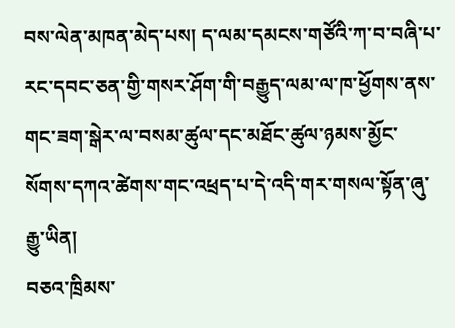བས་ལེན་མཁན་མེད་པས། ད་ལམ་དམངས་གཙོའི་ཀ་བ་བཞི་པ་རང་དབང་ཅན་གྱི་གསར་ཤོག་གི་བརྒྱུད་ལམ་ལ་ཁ་ཕྱོགས་ནས་གང་ཟག་སྒེར་ལ་བསམ་ཚུལ་དང་མཐོང་ཚུལ་ཉམས་མྱོང་སོགས་དཀའ་ཚེགས་གང་འཕྲད་པ་དེ་འདི་གར་གསལ་སྟོན་ཞུ་རྒྱུ་ཡིན།
བཅའ་ཁྲིམས་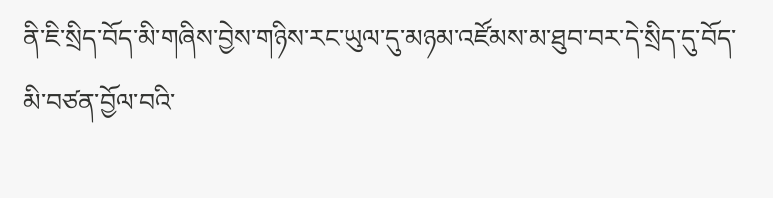ནི་ཇི་སྲིད་བོད་མི་གཞིས་བྱེས་གཉིས་རང་ཡུལ་དུ་མཉམ་འཛོམས་མ་ཐུབ་བར་དེ་སྲིད་དུ་བོད་མི་བཙན་བྱོལ་བའི་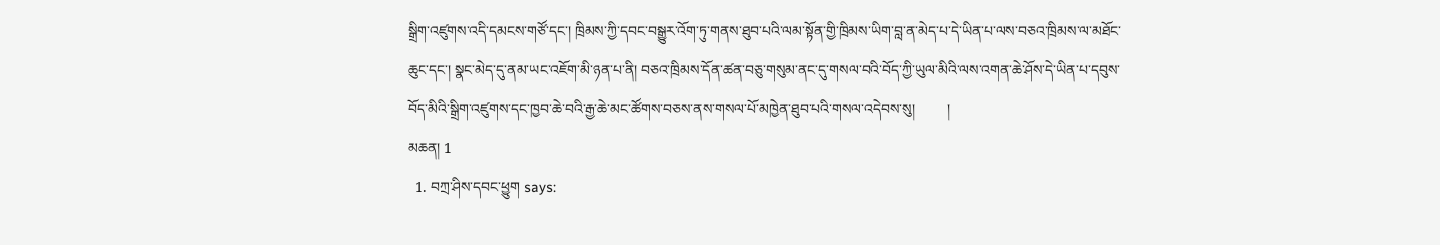སྒྲིག་འཛུགས་འདི་དམངས་གཙོ་དང་། ཁྲིམས་ཀྱི་དབང་བསྒྱུར་འོག་ཏུ་གནས་ཐུབ་པའི་ལམ་སྟོན་གྱི་ཁྲིམས་ཡིག་བླ་ན་མེད་པ་དེ་ཡིན་པ་ལས་བཅའ་ཁྲིམས་ལ་མཐོང་ཆུང་དང་། སྣང་མེད་དུ་ནམ་ཡང་འཇོག་མི་ཉན་པ་ནི། བཅའ་ཁྲིམས་དོན་ཚན་བཅུ་གསུམ་ནང་དུ་གསལ་བའི་བོད་ཀྱི་ཡུལ་མིའི་ལས་འགན་ཆེ་ཤོས་དེ་ཡིན་པ་དབུས་བོད་མིའི་སྒྲིག་འཛུགས་དང་ཁྱབ་ཆེ་བའི་རྒྱ་ཆེ་མང་ཚོགས་བཅས་ནས་གསལ་པོ་མཁྱེན་ཐུབ་པའི་གསལ་འདེབས་སུ།         །
མཆན། 1
  1. བཀྲ་ཤིས་དབང་ཕྱུག says: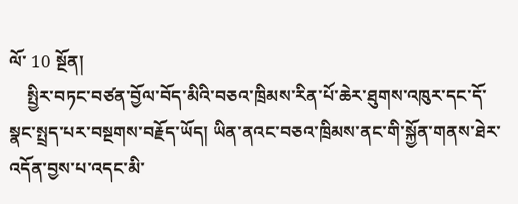ལོ་ 10 སྔོན།
    སྤྱིར་བཏང་བཙན་བྱོལ་བོད་མིའི་བཅའ་ཁྲིམས་རིན་པོ་ཆེར་ཐུགས་འཁུར་དང་དོ་སྣང་སྤྲད་པར་བསྔགས་བརྗོད་ཡོད། ཡིན་ནའང་བཅའ་ཁྲིམས་ནང་གི་སྐྱོན་གནས་ཐེར་འདོན་བྱས་པ་འདང་མི་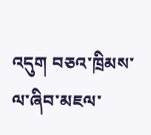འདུག བཅའ་ཁྲིམས་ལ་ཞིབ་མཇལ་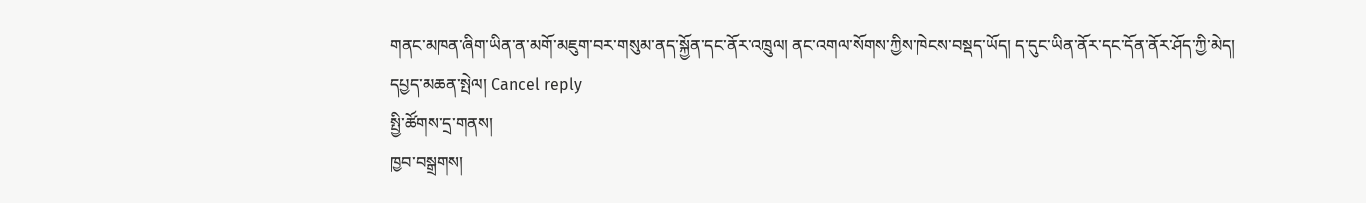གནང་མཁན་ཞིག་ཡིན་ན་མགོ་མཇུག་བར་གསུམ་ནད་སྐྱོན་དང་ནོར་འཁྲུལ། ནང་འགལ་སོགས་ཀྱིས་ཁེངས་བསྡད་ཡོད། ད་དུང་ཡིན་ནོར་དང་དོན་ནོར་ཤོད་ཀྱི་མེད།
དཔྱད་མཆན་སྤེལ། Cancel reply
སྤྱི་ཚོགས་དྲ་གནས།
ཁྱབ་བསྒྲགས།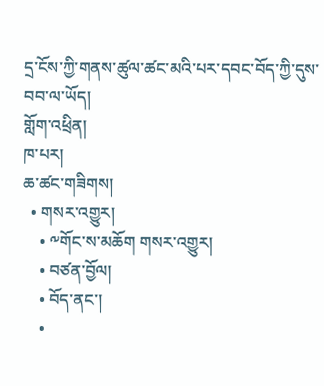དྲ་ངོས་ཀྱི་གནས་ཚུལ་ཚང་མའི་པར་དབང་བོད་ཀྱི་དུས་བབ་ལ་ཡོད།
གློག་འཕྲིན།
ཁ་པར།
ཆ་ཚང་གཟིགས།
  • གསར་འགྱུར།
    • ༸གོང་ས་མཆོག གསར་འགྱུར།
    • བཙན་བྱོལ།
    • བོད་ནང་།
    •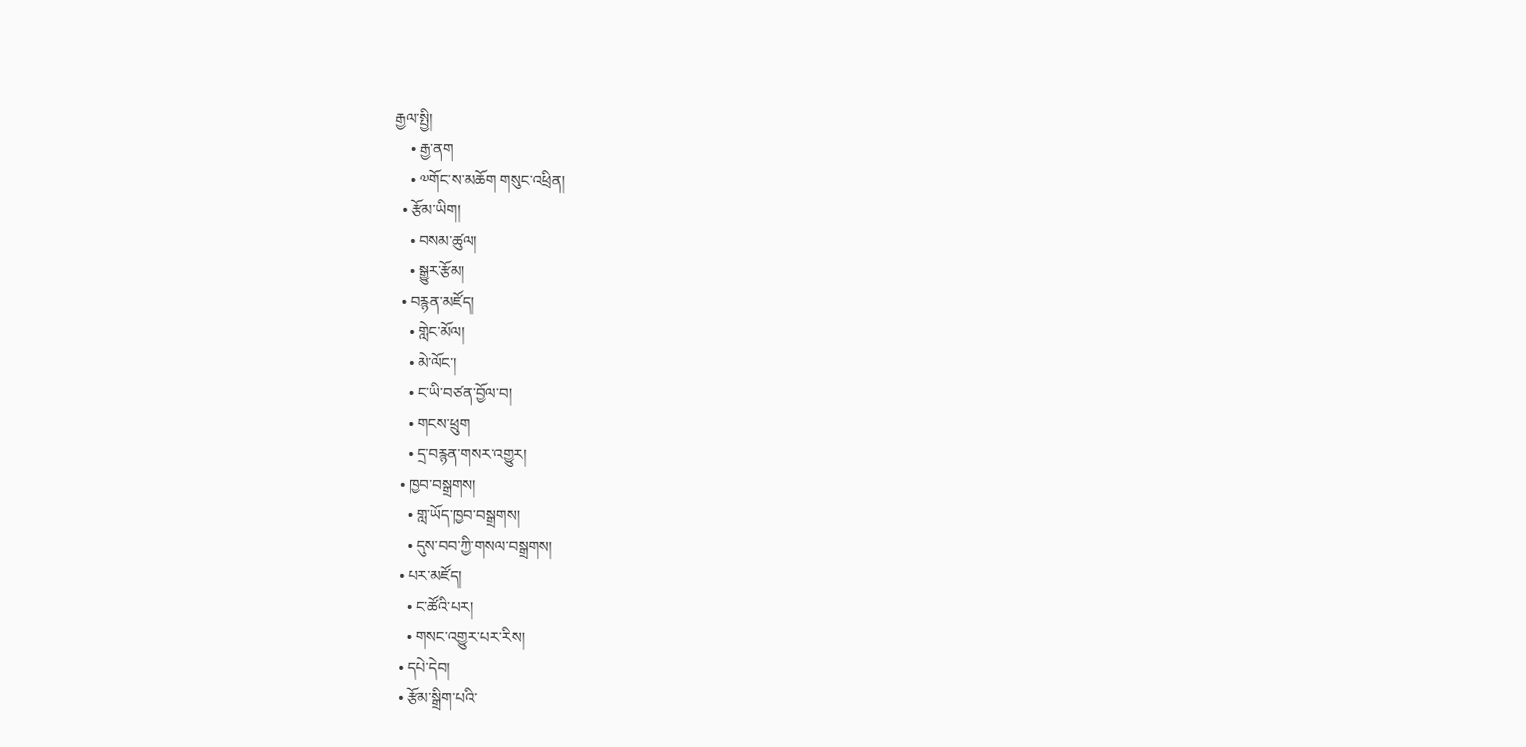རྒྱལ་སྤྱི།
    • རྒྱ་ནག
    • ༧གོང་ས་མཆོག གསུང་འཕྲིན།
  • རྩོམ་ཡིག།
    • བསམ་ཚུལ།
    • སྒྱུར་རྩོམ།
  • བརྙན་མཛོད།
    • གླེང་མོལ།
    • མེ་ལོང་།
    • ང་ཡི་བཙན་བྱོལ་བ།
    • གངས་ཕྲུག
    • དྲ་བརྙན་གསར་འགྱུར།
  • ཁྱབ་བསྒྲགས།
    • གླ་ཡོད་ཁྱབ་བསྒྲགས།
    • དུས་བབ་ཀྱི་གསལ་བསྒྲགས།
  • པར་མཛོད།
    • ང་ཚོའི་པར།
    • གསང་འགྱུར་པར་རིས།
  • དཔེ་དེབ།
  • རྩོམ་སྒྲིག་པའི་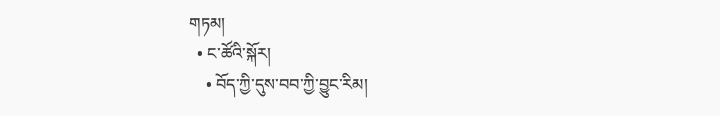གཏམ།
  • ང་ཚོའི་སྐོར།
    • བོད་ཀྱི་དུས་བབ་ཀྱི་བྱུང་རིམ།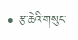• རྩ་ཆེའི་གསུང་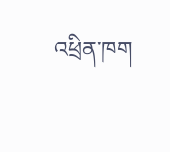འཕྲིན་ཁག